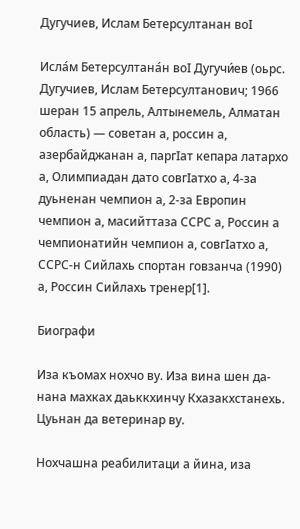Дугучиев, Ислам Бетерсултанан воӀ

Исла́м Бетерсултана́н воӀ Дугучи́ев (оьрс. Дугучиев, Ислам Бетерсултанович; 1966 шеран 15 апрель, Алтынемель, Алматан область) — советан а, россин а, азербайджанан а, паргӀат кепара латархо а, Олимпиадан дато совгӀатхо а, 4-за дуьненан чемпион а, 2-за Европин чемпион а, масийттаза ССРС а, Россин а чемпионатийн чемпион а, совгӀатхо а, ССРС-н Сийлахь спортан говзанча (1990) а, Россин Сийлахь тренер[1].

Биографи

Иза къомах нохчо ву. Иза вина шен да-нана махках даьккхинчу Кхазакхстанехь. Цуьнан да ветеринар ву.

Нохчашна реабилитаци а йина, иза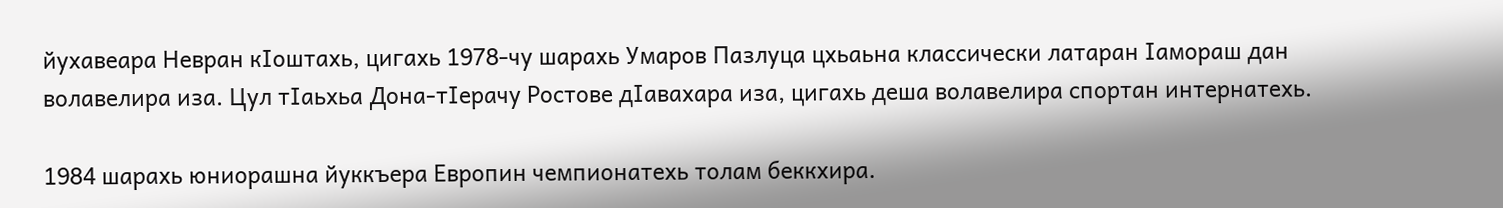йухавеара Невран кӀоштахь, цигахь 1978-чу шарахь Умаров Пазлуца цхьаьна классически латаран Ӏамораш дан волавелира иза. Цул тӀаьхьа Дона-тӀерачу Ростове дӀавахара иза, цигахь деша волавелира спортан интернатехь.

1984 шарахь юниорашна йуккъера Европин чемпионатехь толам беккхира.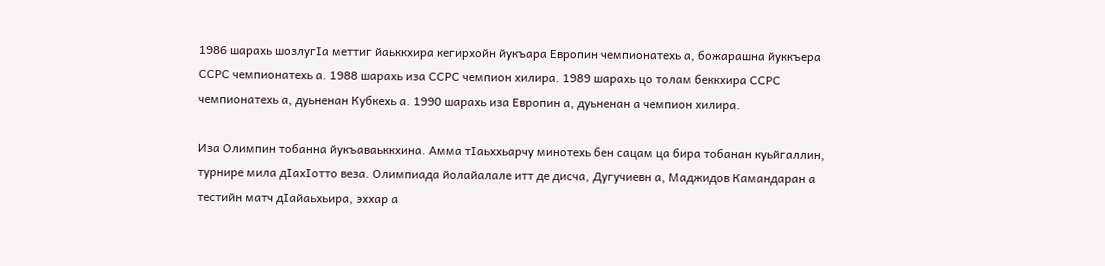1986 шарахь шозлугӀа меттиг йаьккхира кегирхойн йукъара Европин чемпионатехь а, божарашна йуккъера ССРС чемпионатехь а. 1988 шарахь иза ССРС чемпион хилира. 1989 шарахь цо толам беккхира ССРС чемпионатехь а, дуьненан Кубкехь а. 1990 шарахь иза Европин а, дуьненан а чемпион хилира.

Иза Олимпин тобанна йукъаваьккхина. Амма тӀаьххьарчу минотехь бен сацам ца бира тобанан куьйгаллин, турнире мила дӀахӀотто веза. Олимпиада йолайалале итт де дисча, Дугучиевн а, Маджидов Камандаран а тестийн матч дӀайаьхьира, эххар а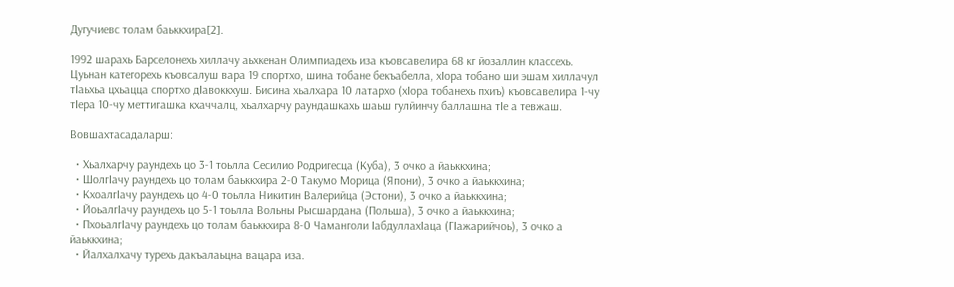Дугучиевс толам баьккхира[2].

1992 шарахь Барселонехь хиллачу аьхкенан Олимпиадехь иза къовсавелира 68 кг йозаллин классехь. Цуьнан категорехь къовсалуш вара 19 спортхо, шина тобане бекъабелла, хӀора тобано ши эшам хиллачул тӀаьхьа цхьацца спортхо дӀавоккхуш. Бисина хьалхара 10 латархо (хӀора тобанехь пхиъ) къовсавелира 1-чу тӀера 10-чу меттигашка кхаччалц, хьалхарчу раундашкахь шаьш гулйинчу баллашна тӀе а тевжаш.

Вовшахтасадаларш:

  • Хьалхарчу раундехь цо 3-1 тоьлла Сесилио Родригесца (Куба), 3 очко а йаьккхина;
  • ШолгӀачу раундехь цо толам баьккхира 2-0 Такумо Морица (Япони), 3 очко а йаьккхина;
  • КхоалгӀачу раундехь цо 4-0 тоьлла Никитин Валерийца (Эстони), 3 очко а йаьккхина;
  • ЙоьалгӀачу раундехь цо 5-1 тоьлла Вольны Рысшардана (Польша), 3 очко а йаьккхина;
  • ПхоьалгӀачу раундехь цо толам баьккхира 8-0 Чаманголи ӀабдуллахӀаца (ГӀажарийчоь), 3 очко а йаьккхина;
  • Йалхалхачу турехь дакъалаьцна вацара иза.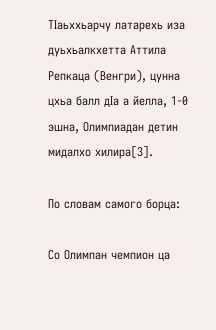ТӀаьххьарчу латарехь иза дуьхьалкхетта Аттила Репкаца (Венгри), цунна цхьа балл дӀа а йелла, 1-0 эшна, Олимпиадан детин мидалхо хилира[3].

По словам самого борца:

Со Олимпан чемпион ца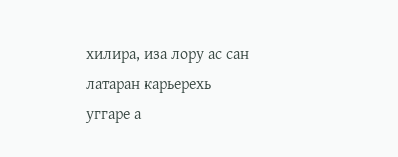хилира, иза лору ас сан латаран карьерехь уггаре а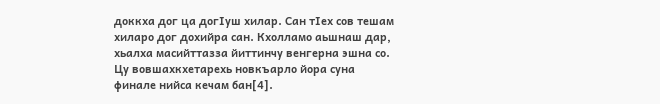доккха дог ца догӀуш хилар. Сан тӀех сов тешам хиларо дог дохийра сан. Кхолламо аьшнаш дар, хьалха масийттазза йиттинчу венгерна эшна со. Цу вовшахкхетарехь новкъарло йора суна финале нийса кечам бан[4].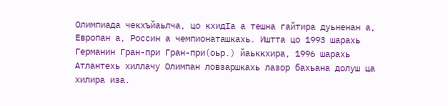Олимпиада чекхъйаьлча, цо кхидӀа а тешна гайтира дуьненан а, Европан а, Россин а чемпионаташкахь. Иштта цо 1993 шарахь Германин Гран-при Гран-при(оьр.) йаьккхира, 1996 шарахь Атлантехь хиллачу Олимпан ловзаршкахь лазор бахьана долуш ца хилира иза.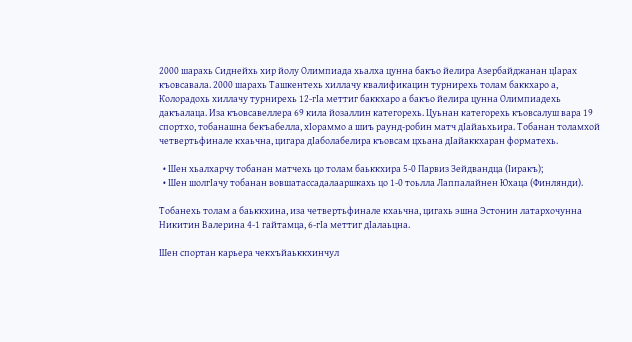2000 шарахь Сиднейхь хир йолу Олимпиада хьалха цунна бакъо йелира Азербайджанан цӀарах къовсавала. 2000 шарахь Ташкентехь хиллачу квалификацин турнирехь толам баккхаро а, Колорадохь хиллачу турнирехь 12-гӀа меттиг баккхаро а бакъо йелира цунна Олимпиадехь дакъалаца. Иза къовсавеллера 69 кила йозаллин категорехь. Цуьнан категорехь къовсалуш вара 19 спортхо, тобанашна бекъабелла, хӀораммо а шиъ раунд-робин матч дӀайаьхьира. Тобанан толамхой четвертьфинале кхаьчна, цигара дӀаболабелира къовсам цхьана дӀайаккхаран форматехь.

  • Шен хьалхарчу тобанан матчехь цо толам баьккхира 5-0 Парвиз Зейдвандца (Ӏиракъ);
  • Шен шолгӀачу тобанан вовшатассадалааршкахь цо 1-0 тоьлла Лаппалайнен Юхаца (Финлянди).

Тобанехь толам а баьккхина, иза четвертьфинале кхаьчна, цигахь эшна Эстонин латархочунна Никитин Валерина 4-1 гайтамца, 6-гӀа меттиг дӀалаьцна.

Шен спортан карьера чекхъйаьккхинчул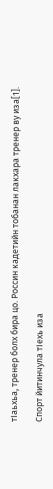тӀаьхьа, тренер болх бира цо. Россин кадетийн тобанан лакхара тренер ву иза[1].

Спорт йитинчула тӀехь иза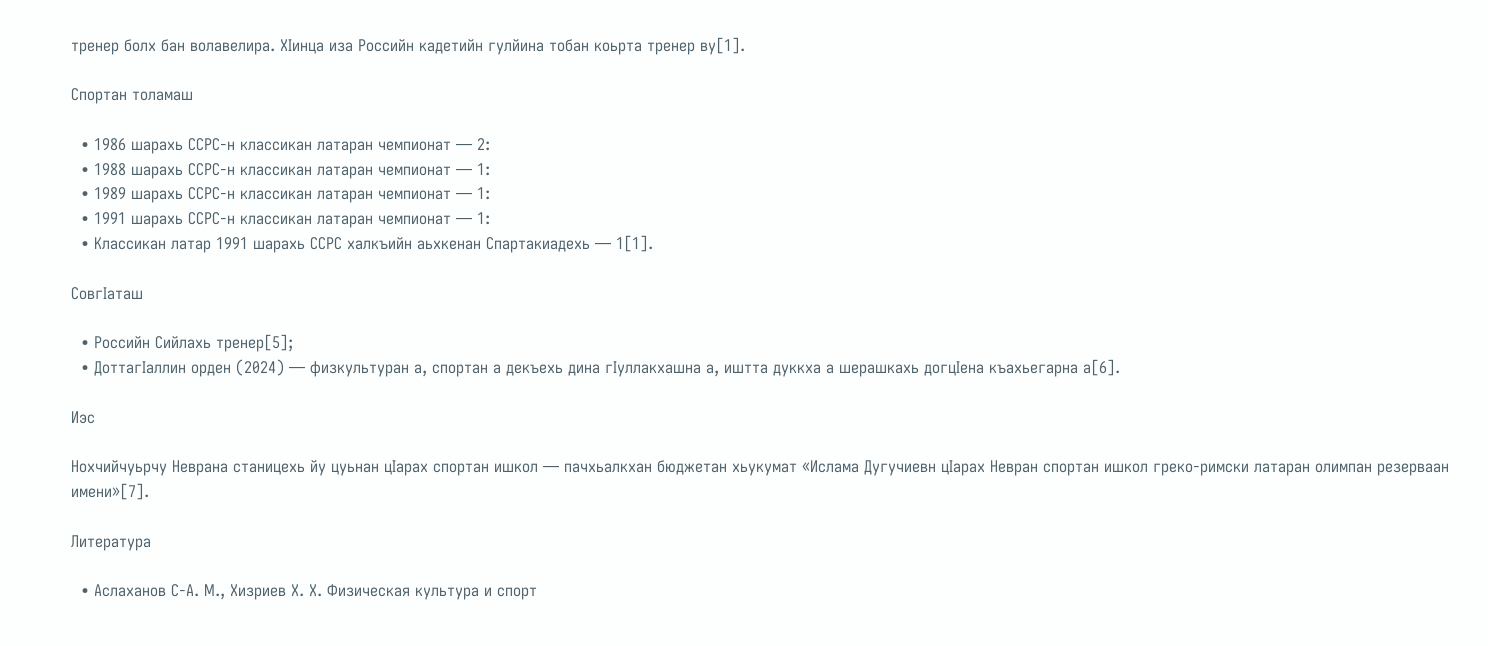тренер болх бан волавелира. ХӀинца иза Российн кадетийн гулйина тобан коьрта тренер ву[1].

Спортан толамаш

  • 1986 шарахь ССРС-н классикан латаран чемпионат — 2:
  • 1988 шарахь ССРС-н классикан латаран чемпионат — 1:
  • 1989 шарахь ССРС-н классикан латаран чемпионат — 1:
  • 1991 шарахь ССРС-н классикан латаран чемпионат — 1:
  • Классикан латар 1991 шарахь ССРС халкъийн аьхкенан Спартакиадехь — 1[1].

СовгӀаташ

  • Российн Сийлахь тренер[5];
  • ДоттагӀаллин орден (2024) — физкультуран а, спортан а декъехь дина гӀуллакхашна а, иштта дуккха а шерашкахь догцӀена къахьегарна а[6].

Иэс

Нохчийчуьрчу Неврана станицехь йу цуьнан цӀарах спортан ишкол — пачхьалкхан бюджетан хьукумат «Ислама Дугучиевн цӀарах Невран спортан ишкол греко-римски латаран олимпан резерваан имени»[7].

Литература

  • Аслаханов С-А. М., Хизриев Х. Х. Физическая культура и спорт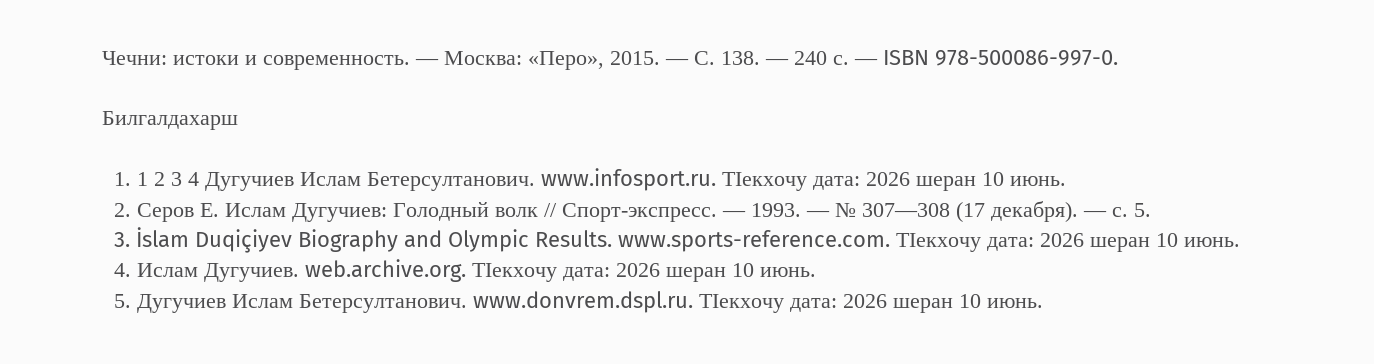Чечни: истоки и современность. — Москва: «Перо», 2015. — С. 138. — 240 с. — ISBN 978-500086-997-0.

Билгалдахарш

  1. 1 2 3 4 Дугучиев Ислам Бетерсултанович. www.infosport.ru. ТӀекхочу дата: 2026 шеран 10 июнь.
  2. Серов Е. Ислам Дугучиев: Голодный волк // Спорт-экспресс. — 1993. — № 307—308 (17 декабря). — с. 5.
  3. İslam Duqiçiyev Biography and Olympic Results. www.sports-reference.com. ТӀекхочу дата: 2026 шеран 10 июнь.
  4. Ислам Дугучиев. web.archive.org. ТӀекхочу дата: 2026 шеран 10 июнь.
  5. Дугучиев Ислам Бетерсултанович. www.donvrem.dspl.ru. ТӀекхочу дата: 2026 шеран 10 июнь.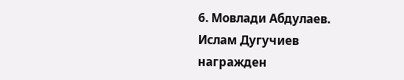6. Мовлади Абдулаев. Ислам Дугучиев награжден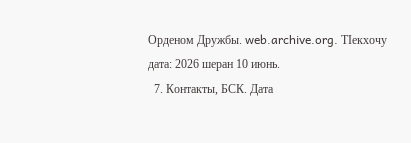Орденом Дружбы. web.archive.org. ТӀекхочу дата: 2026 шеран 10 июнь.
  7. Контакты, БСК. Дата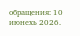обращения: 10 июнехь 2026.